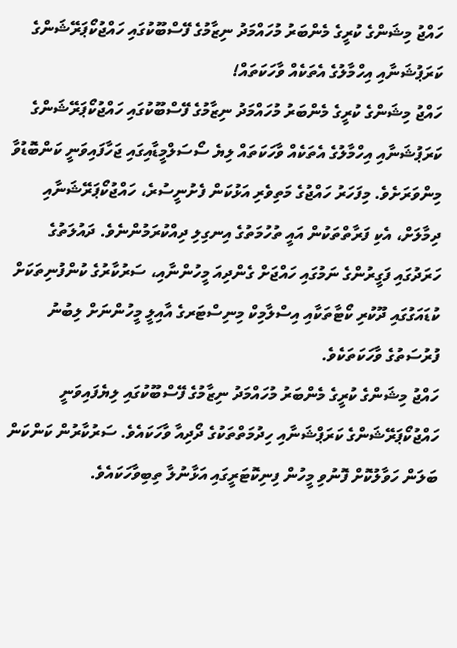ހައްޖު މިޝަންގެ ކުރީގެ މެންބަރު މުހައްމަދު ނިޒާމުގެ ފޭސްބޫކުގައި ހައްޖުކޯޕަރޭޝަންގެ ކަރަޕުޝަނާއި އިހްމާލުގެ އެތަކެއް ވާހަކަތައް!
ހައްޖު މިޝަންގެ ކުރީގެ މެންބަރު މުހައްމަދު ނިޒާމުގެ ފޭސްބޫކުގައި ހައްޖުކޯޕަރޭޝަންގެ ކަރަޕުޝަނާއި އިހްމާލުގެ އެތަކެއް ވާހަކަތައް ލިޔެ ސޯސަލްމީޑާއިގައި ޖަހާފައިވަނީ ކަންބޮޑުވާ މިންވަރަށެވެ. މިފަހަރު ހައްޖުގެ މަތިވެރި އަޅުކަން ފެށުނީސުރެ، ހައްޖުކޯޕަރޭޝަނާއި ދިމާލަށް، އެކި ފަރާތްތަކުން އައީ ތުހުމަތުގެ އިނގިލި ދިއްކުރަމުންނެވެ. ދައުލަތުގެ ހަރަދުގައި ފަގީރުންގެ ނަމުގައި ހައްޖަށް ގެންދިއަ މީހުންނާއި، ސަރުކާރުގެ ކުންފުނިތަކަށް ކުޑައަގުގައި ދޫކުރި ކޯޓާތަކާއި އިސްލާމިކް މިނިސްޓަރގެ އާއިލީ މީހުންނަށް ލިބުނު ފުރުސަތުގެ ވާހަކަތަކެވެ.
ހައްޖު މިޝަންގެ ކުރީގެ މެންބަރު މުހައްމަދު ނިޒާމުގެ ފޭސްބޫކުގައި ލިޔެފައިވަނީ ހައްޖުކޯޕަރޭޝަންގެ ކަރަޕްޝަނާއި ހިދުމަތްތަކުގެ ދޯދިއާ ވާހަކައެވެ. ސަރުކާރުން ކަންކަން ބަލަން ހަވާލުކޮށް ފޮނުވި މީހުން ފިނިކޮޓަރީގައި އަޅާނުލާ ތިބިވާހަކައެވެ.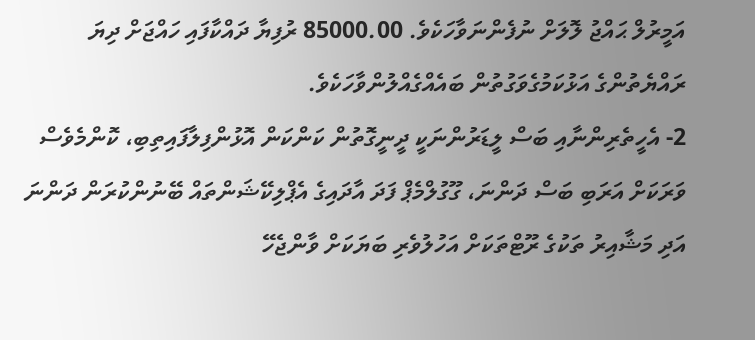އަމީރުލް ޙައްޖު ލޮލަށް ނުފެންނަވާހަކެވެ. 85000.00 ރުފިޔާ ދައްކާފައި ހައްޖަށް ދިޔަ ރައްޔެތުންގެ އަޅުކަމުގެވަގުތުން ބައެއްގެއްލުންވާހަކެވެ.
2- އެހީތެރިންނާއި ބަސް ލީޑަރުންނަކީ ދީނީގޮތުން ކަންކަން އޮޅުންފިލާފައިތިބި، ކޮންމެވެސް ވަރަކަށް އަރަބި ބަސް ދަންނަ، ގޫގުލްމެޕް ފަދަ އާދައިގެ އެޕްލިކޭޝަންތައް ބޭނުންކުރަން ދަންނަ އަދި މަޝާއިރު ތަކުގެ ރޫޓްތަކަށް އަހުލުވެރި ބަޔަކަށް ވާންޖެހޭ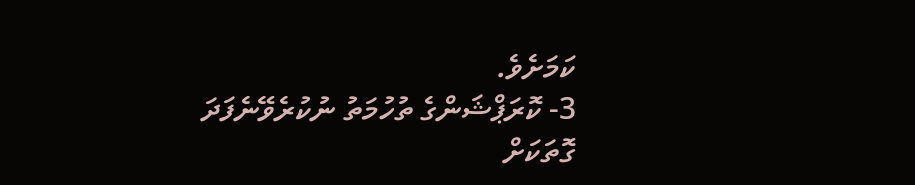ކަމަށެވެ.
3- ކޮރަޕްޝަންގެ ތުހުމަތު ނުކުރެވޭނެފަދަ ގޮތަކަށް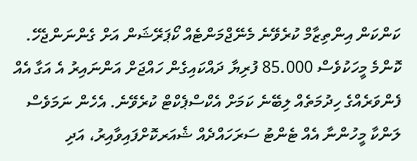ކަންކަން އިންތިޒާމް ކުރެވޭނެ މެނޭޖްމަންޓެއް ކޯޕަރޭޝަން އަށް ގެންނަންޖެހޭ. ކޮންމެ މީހަކުވެސް 85.000 ފުރިޔާ ދައްކައިގެން ހައްޖަށް އަންނައިރު އެ އަގާ އެއް ފެންވަރެއްގެ ހިދުމަތެއް ލިބޭނެ ކަމަށް އެކްސްޕެކްޓް ކުރެވޭނެ. އެހެން ނަމަވެސް ލަންކާ މީހުންނާ އެއް ޓެންޓު ސަރަހައްދެއް ޝެއަރކޮށްފައިވާއިރު، އަދި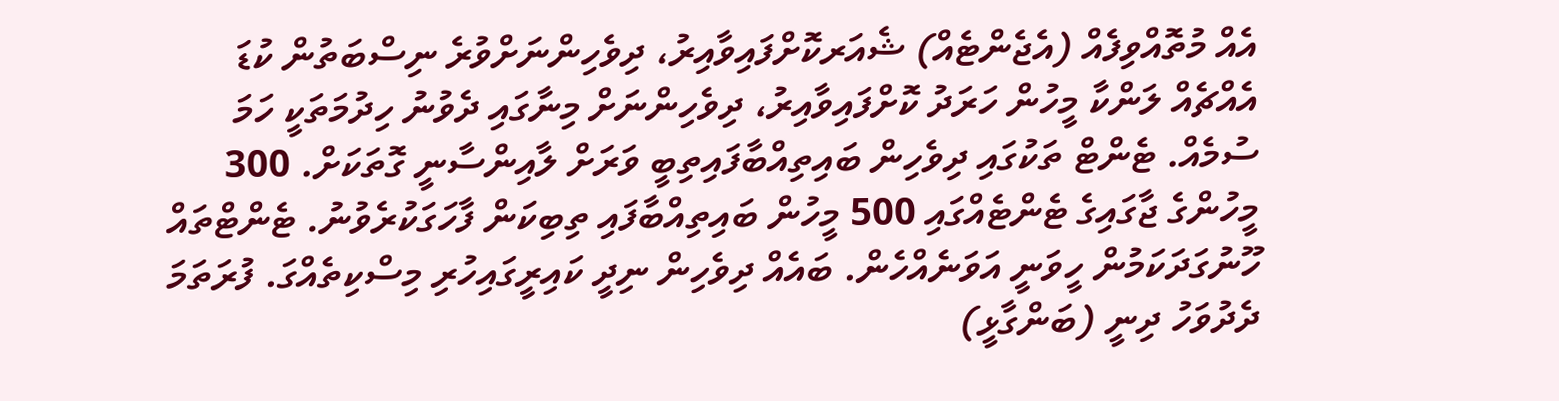އެއް މުތޮއްވިފެއް (އެޖެންޓެއް) ޝެއަރކޮށްފައިވާއިރު، ދިވެހިންނަށްވުރެ ނިސްބަތުން ކުޑަ އެއްޗެއް ލަންކާ މީހުން ހަރަދު ކޮށްފައިވާއިރު، ދިވެހިންނަށް މިނާގައި ދެވުނު ހިދުމަތަކީ ހަމަ ސުމެއް. ޓެންޓް ތަކުގައި ދިވެހިން ބައިތިއްބާފައިތިބީ ވަރަށް ލާއިންސާނީ ގޮތަކަށް. 300 މީހުންގެ ޖާގައިގެ ޓެންޓެއްގައި 500 މީހުން ބައިތިއްބާފައި ތިބިކަން ފާހަގަކުރެވުނު. ޓެންޓްތައް ހޫނުގަދަކަމުން ހީވަނީ އަވަނެއްހެން. ބައެއް ދިވެހިން ނިދީ ކައިރީގައިހުރި މިސްކިތެއްގަ. ފުރަތަމަ ދެދުވަހު ދިނީ (ބަންގާޅީ)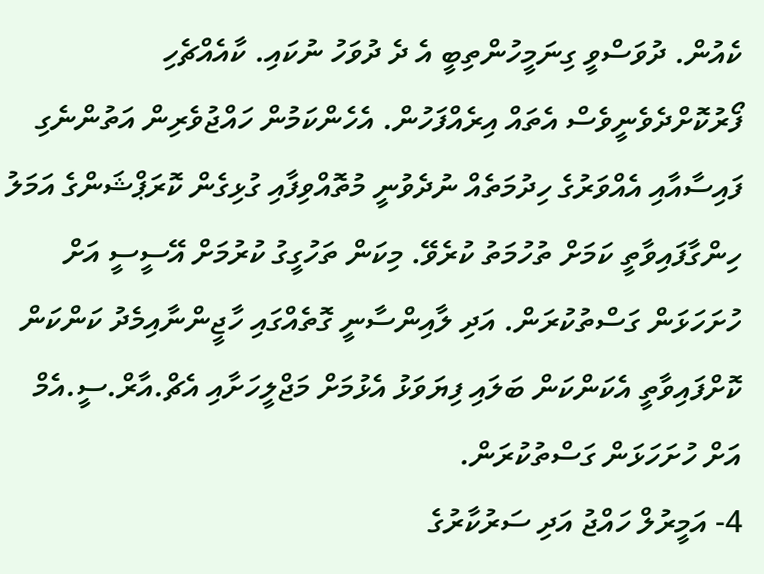ކެއުން. ދުވަސްވީ ގިނަމީހުންތިބީ އެ ދެ ދުވަހު ނުކައި. ކާއެއްޗެހި ފޯރުކޮށްދެވެނީވެސް އެތައް އިރެއްފަހުން. އެހެންކަމުން ހައްޖުވެރިން އަތުންނެގި ފައިސާއާއި އެއްވަރުގެ ހިދުމަތެއް ނުދެވުނީ މުތޮއްވިފާއި ގުޅިގެން ކޮރަޕްޝަންގެ އަމަލު ހިންގާފައިވާތީ ކަމަށް ތުހުމަތު ކުރެވޭ. މިކަން ތަހުގީގު ކުރުމަށް އޭސީސީ އަށް ހުށަހަޅަން ގަސްތުކުރަން. އަދި ލާއިންސާނީ ގޮތެއްގައި ހާޖީންނާއިމެދު ކަންކަން ކޮށްފައިވާތީ އެކަންކަން ބަލައި ފިޔަވަޅު އެޅުމަށް މަޖްލީހަށާއި އެޗް.އާރް.ސީ.އެމް އަށް ހުށަހަޅަން ގަސްތުކުރަން.
4- އަމީރުލް ހައްޖު އަދި ސަރުކާރުގެ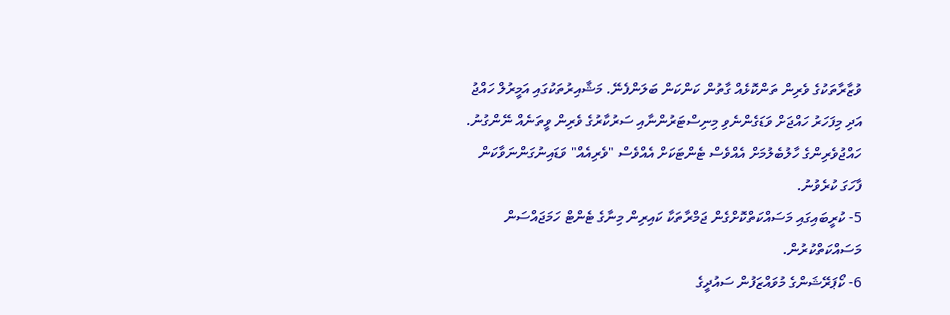ވުޒާރާތަކުގެ ވެރިން ތަންކޮޅެއް ގާތުން ކަންކަން ބަލަންފެނޭ. މަޝާއިރުތަކުގައި އަމީރުލް ހައްޖު އަދި މިފަހަރު ހައްޖަށް ވަޑަގެންނެވި މިނިސްޓަރުންނާއި ސަރުކާރުގެ ވެރިން ވީތަނެއް ނޭންގުނު. ހައްޖުވެރިންގެ ހާލުބެލުމަށް އެއްވެސް ޓެންޓަކަށް އެއްވެސް "ވެރިއެއް" ވަޑައިނުގަންނަވާކަން ފާހަގަ ކުރެވުނު.
5- ކުރީބައިގައި މަސައްކަތްކޮށްގެން ޖަމްރާތަކާ ކައިރިން މިނާގެ ޓެންޓް ހަމަޖައްސަން މަސައްކަތްކުރުން.
6- ކޯޕަރޭޝަންގެ މުވައްޒަފުން ސައުދީގެ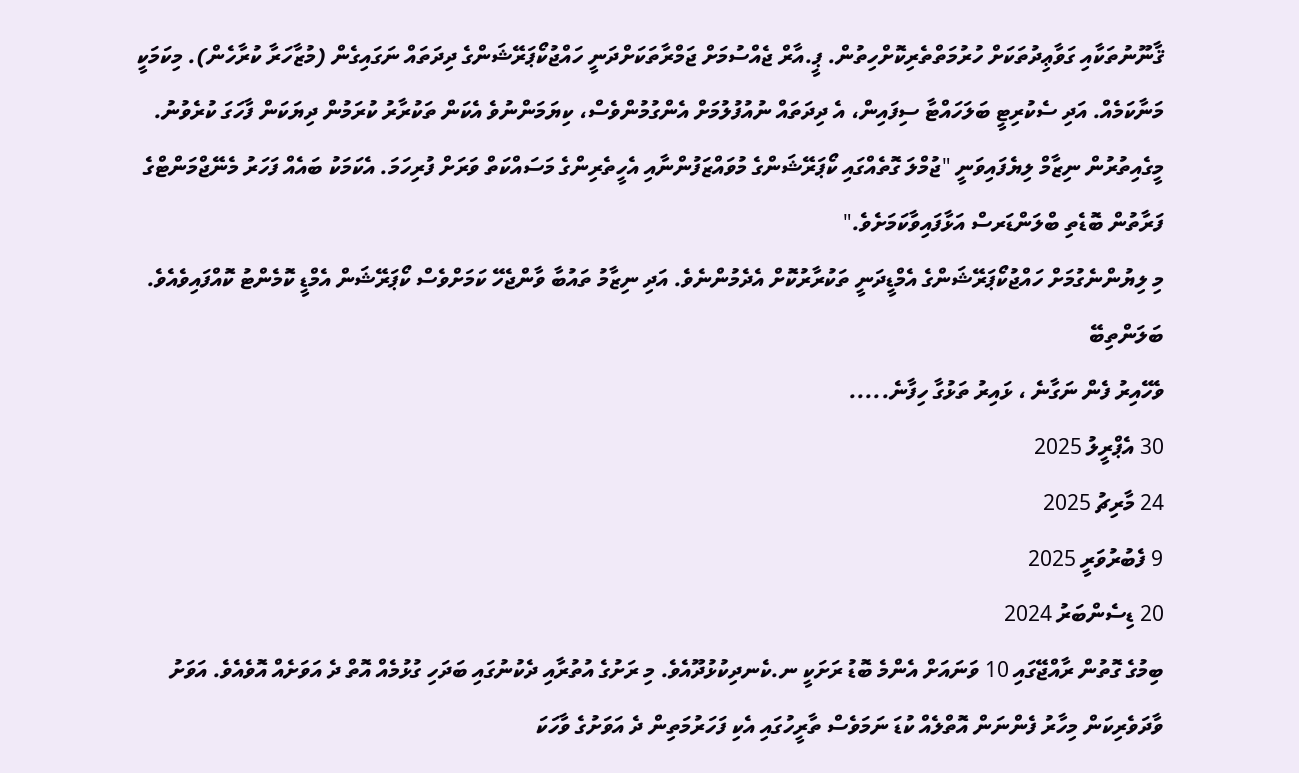ޤާނޫނުތަކާއި ގަވާޢިދުތަކަށް ހުރުމަތްތެރިކޮށްހިތުން. ޕީ.އާރް ޖެއްސުމަށް ޖަމްރާތަކަށްދަނީ ހައްޖުކޯޕަރޭޝަންގެ ދިދަތައް ނަގައިގެން (މުޒާހަރާ ކުރާހެން). މިކަމަކީ މަނާކަމެއް. އަދި ސެކުރިޓީ ބަލަހައްޓާ ސިފައިން، އެ ދިދަތައް ނުއުފުލުމަށް އެންގުމުންވެސް، ކިޔަމަންނުވެ އެކަން ތަކުރާރު ކުރަމުން ދިޔަކަން ފާހަގަ ކުރެވުނު.
މީގެއިތުރުން ނިޒާމް ލިޔެފައިވަނީ "ޖުމްލަ ގޮތެއްގައި ކޯޕަރޭޝަންގެ މުވައްޒަފުންނާއި އެހީތެރިންގެ މަސައްކަތް ވަރަށް ފުރިހަމަ. އެކަމަކު ބައެއް ފަހަރު މެނޭޖްމަންޓްގެ ފަރާތުން ބޮޑެތި ބްލަންޑަރސް އަޅާފައިވާކަމަށެވެ."
މި ލިޔުންނެގުމަށް ހައްޖުކޯޕަރޭޝަންގެ އެމްޑީދަނީ ތަކުރާރުކޮށް އެދެމުންނެވެ. އަދި ނިޒާމު ތައުބާ ވާންޖެހޭ ކަމަށްވެސް ކޯޕަރޭޝަން އެމްޑީ ކޮމެންޓު ކޮއްފައިވެއެވެ.
ބަލަންތިބޭ
ވެހޭއިރު ފެން ނަގާނެ ، ޅައިރު ތަޅުގާ ހިފާނެ.....
30 އެޕްރީލު 2025
24 މާރިޗު 2025
9 ފެބުރުވަރީ 2025
20 ޑިސެންބަރު 2024
ބިމުގެ ގޮތުން ރާއްޖޭގައި 10 ވަނައަށް އެންމެ ބޮޑު ރަށަކީ ނ.ކެނދިކުޅުދޫއެވެ. މި ރަށުގެ އުތުރާއި ދެކުނުގައި ބަދަހި ގުޅުމެއް އޮތް ދެ އަވަށެއް އޮވެއެވެ. އަވަށު ވާދަވެރިކަން މިހާރު ފެންނަން އޮތްލެއް ކުޑަ ނަމަވެސް ތާރީހުގައި އެކި ފަހަރުމަތިން ދެ އަވަށުގެ ވާހަކަ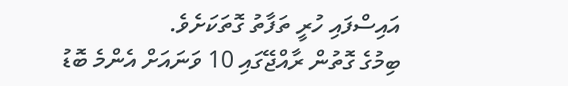އައިސްފައި ހުރީ ތަފާތު ގޮތަކަށެވެ.
ބިމުގެ ގޮތުން ރާއްޖޭގައި 10 ވަނައަށް އެންމެ ބޮޑު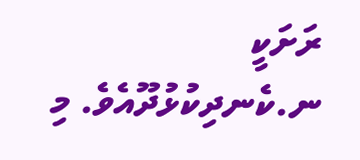ރަށަކީ ނ.ކެނދިކުޅުދޫއެވެ. މި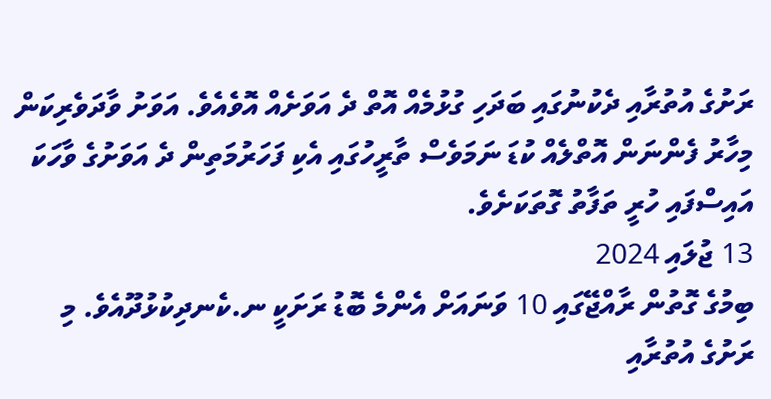ރަށުގެ އުތުރާއި ދެކުނުގައި ބަދަހި ގުޅުމެއް އޮތް ދެ އަވަށެއް އޮވެއެވެ. އަވަށު ވާދަވެރިކަން މިހާރު ފެންނަން އޮތްލެއް ކުޑަ ނަމަވެސް ތާރީހުގައި އެކި ފަހަރުމަތިން ދެ އަވަށުގެ ވާހަކަ އައިސްފައި ހުރީ ތަފާތު ގޮތަކަށެވެ.
13 ޖުލައި 2024
ބިމުގެ ގޮތުން ރާއްޖޭގައި 10 ވަނައަށް އެންމެ ބޮޑު ރަށަކީ ނ.ކެނދިކުޅުދޫއެވެ. މި ރަށުގެ އުތުރާއި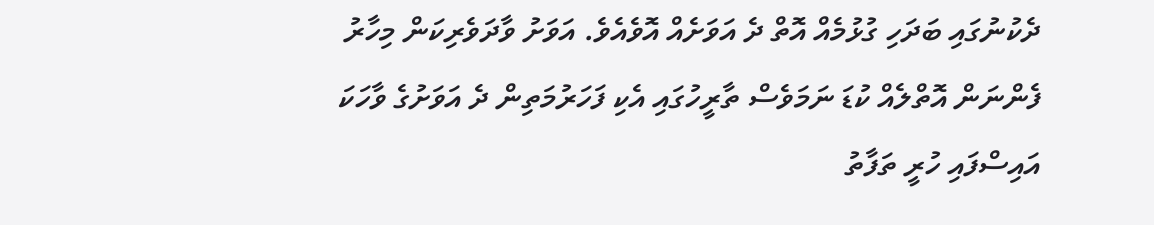ދެކުނުގައި ބަދަހި ގުޅުމެއް އޮތް ދެ އަވަށެއް އޮވެއެވެ. އަވަށު ވާދަވެރިކަން މިހާރު ފެންނަން އޮތްލެއް ކުޑަ ނަމަވެސް ތާރީހުގައި އެކި ފަހަރުމަތިން ދެ އަވަށުގެ ވާހަކަ އައިސްފައި ހުރީ ތަފާތު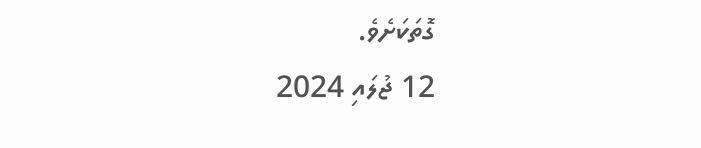ގޮތަކަށެވެ.
12 ޖުލައި 2024